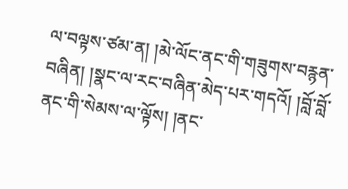ལ་བལྟས་ཙམ་ན། །མེ་ལོང་ནང་གི་གཟུགས་བརྙན་བཞིན། །སྣང་ལ་རང་བཞིན་མེད་པར་གདའོ། །བློ་བློ་ནང་གི་སེམས་ལ་ལྟོས། །ནང་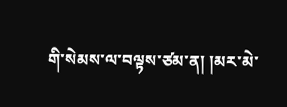གི་སེམས་ལ་བལྟས་ཙམ་ན། །མར་མེ་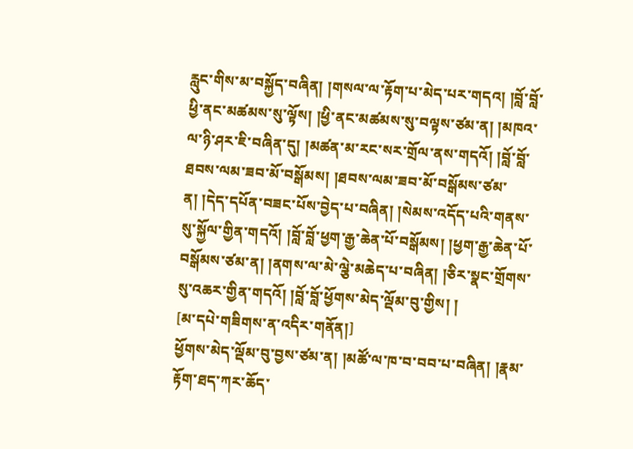རླུང་གིས་མ་བསྐྱོད་བཞིན། །གསལ་ལ་རྟོག་པ་མེད་པར་གདའ། །བློ་བློ་ཕྱི་ནང་མཚམས་སུ་ལྟོས། །ཕྱི་ནང་མཚམས་སུ་བལྟས་ཙམ་ན། །མཁའ་ལ་ཉི་ཤར་ཇི་བཞིན་དུ། །མཚན་མ་རང་སར་གྲོལ་ནས་གདའོ། །བློ་བློ་ཐབས་ལམ་ཟབ་མོ་བསྒོམས། །ཐབས་ལམ་ཟབ་མོ་བསྒོམས་ཙམ་ན། །དེད་དཔོན་བཟང་པོས་བྱེད་པ་བཞིན། །སེམས་འདོད་པའི་གནས་སུ་སྐྱོལ་གྱིན་གདའོ། །བློ་བློ་ཕྱག་རྒྱ་ཆེན་པོ་བསྒོམས། །ཕྱག་རྒྱ་ཆེན་པོ་བསྒོམས་ཙམ་ན། །ནགས་ལ་མེ་ལྕེ་མཆེད་པ་བཞིན། །ཅིར་སྣང་གྲོགས་སུ་འཆར་གྱིན་གདའོ། །བློ་བློ་ཕྱོགས་མེད་ལྡོམ་བུ་གྱིས། །
[མ་དཔེ་གཟིགས་ན་འདིར་གནོན།]
ཕྱོགས་མེད་ལྡོམ་བུ་བྱས་ཙམ་ན། །མཚོ་ལ་ཁ་བ་བབ་པ་བཞིན། །རྣམ་རྟོག་ཐད་ཀར་ཆོད་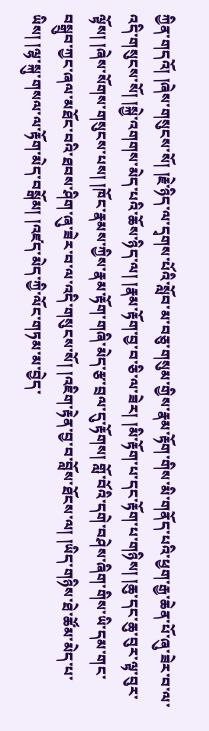ཀྱིན་གདའོ། །ཞེས་གསུངས་སོ། །རྗེ་ཉིད་ལ་དྭགས་པོའི་སློབ་མ་བཅུ་གསུམ་གྱིས་རྣམ་རྟོག་གིས་མི་གནོད་པའི་ཕྱག་རྒྱ་ཆེན་པོ་ཞུ་ཟེར་བ་ལ་འདི་གསུངས་སོ། །སྐྱེ་འགགས་མེད་པའི་ཆོས་ཉིད་ལ། །རྣམ་རྟོག་བྱ་བ་ཅི་ལ་ཟེར། །མི་རྟོག་པ་དང་རྟོག་པ་གཉིས། །ཆུ་དང་ཆུ་བུར་ལྟ་བུར་ལྟོས། །ཞེས་སོགས་གསུངས་པས། །ཁོང་རྣམས་ཀྱིས་རྣམ་རྟོག་གཞི་མེད་རྩ་བྲལ་དུ་རྟོགས། གློ་བོའི་དགེ་བཤེས་ཞིག་གིས་ཡི་དམ་གང་བསྒྲུབ་ཀྱང་ཞལ་མཐོང་བའི་ཐབས་ཤིག་ཞུ་ཟེར་བ་ལ་འདི་གསུངས་སོ། །འཇིག་རྟེན་བྱ་བ་བློས་ཐོངས་ལ། །ཡིད་གཉིས་ཐེ་ཚོམ་མེད་པ་ཡིས། །ལྷ་སྐུ་གསལ་ལ་རྟོག་མེད་བསྒོམ། །འཛད་མེད་ཀྱི་ལོང་གཏམ་མ་བྱེད་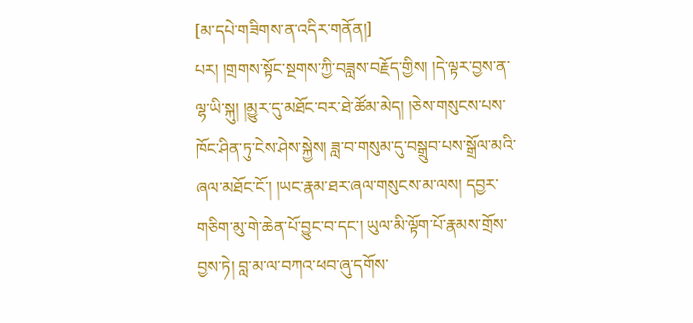[མ་དཔེ་གཟིགས་ན་འདིར་གནོན།]
པར། །གྲགས་སྟོང་སྔགས་ཀྱི་བཟླས་བརྗོད་གྱིས། །དེ་ལྟར་བྱས་ན་ལྷ་ཡི་སྐུ། །མྱུར་དུ་མཐོང་བར་ཐེ་ཚོམ་མེད། །ཅེས་གསུངས་པས་ཁོང་ཤིན་ཏུ་ངེས་ཤེས་སྐྱེས། ཟླ་བ་གསུམ་དུ་བསྒྲུབ་པས་སྒྲོལ་མའི་ཞལ་མཐོང་ངོ་། །ཡང་རྣམ་ཐར་ཞལ་གསུངས་མ་ལས། དབྱར་གཅིག་མུ་གེ་ཆེན་པོ་བྱུང་བ་དང་། ཡུལ་མི་ལྟོག་པོ་རྣམས་གྲོས་བྱས་ཏེ། བླ་མ་ལ་བཀའ་ཕབ་ཞུ་དགོས་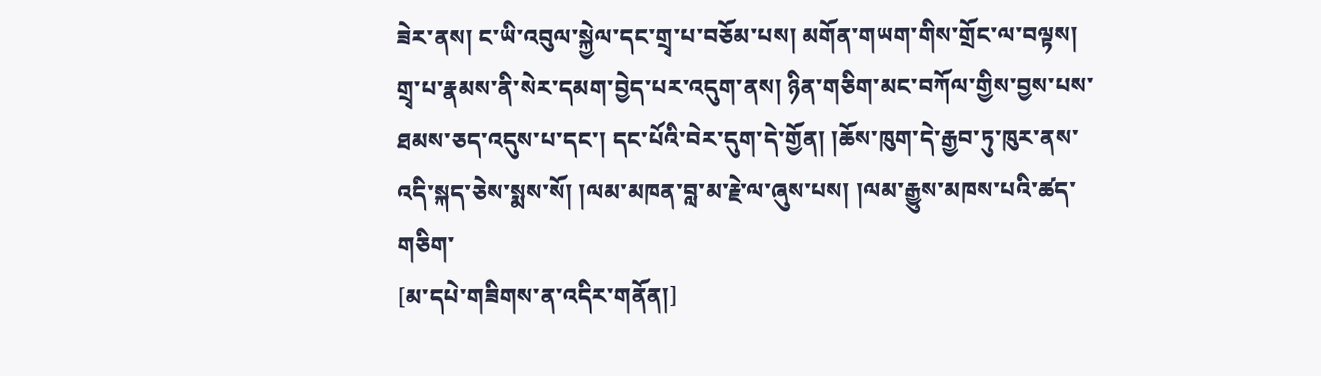ཟེར་ནས། ང་ཡི་འབུལ་སྐྱེལ་དང་གྲྭ་པ་བཅོམ་པས། མགོན་གཡག་གིས་གྲོང་ལ་བལྟས། གྲྭ་པ་རྣམས་ནི་སེར་དམག་བྱེད་པར་འདུག་ནས། ཉིན་གཅིག་མང་བཀོལ་གྱིས་བྱས་པས་ཐམས་ཅད་འདུས་པ་དང་། དང་པོའི་བེར་དུག་དེ་གྱོན། །ཆོས་ཁུག་དེ་རྒྱབ་ཏུ་ཁུར་ནས་འདི་སྐད་ཅེས་སྨས་སོ། །ལམ་མཁན་བླ་མ་རྗེ་ལ་ཞུས་པས། །ལམ་རྒྱུས་མཁས་པའི་ཚད་གཅིག་
[མ་དཔེ་གཟིགས་ན་འདིར་གནོན།]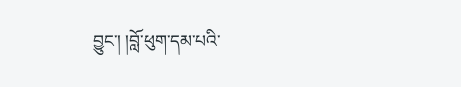བྱུང་། །བློ་ཕུག་དམ་པའི་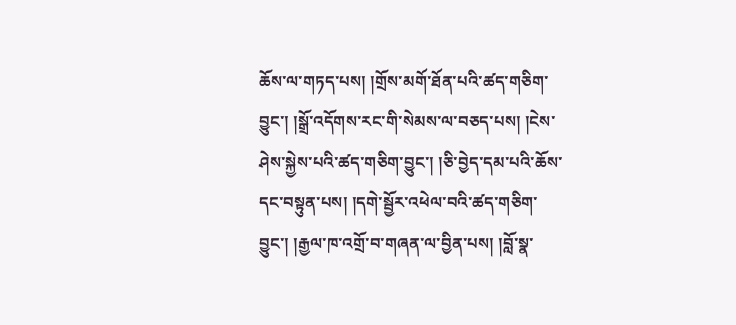ཆོས་ལ་གཏད་པས། །གྲོས་མགོ་ཐོན་པའི་ཚད་གཅིག་བྱུང་། །སྒྲོ་འདོགས་རང་གི་སེམས་ལ་བཅད་པས། །ངེས་ཤེས་སྐྱེས་པའི་ཚད་གཅིག་བྱུང་། །ཅི་བྱེད་དམ་པའི་ཆོས་དང་བསྟུན་པས། །དགེ་སྦྱོར་འཕེལ་བའི་ཚད་གཅིག་བྱུང་། །རྒྱལ་ཁ་འགྲོ་བ་གཞན་ལ་བྱིན་པས། །བློ་སྣ་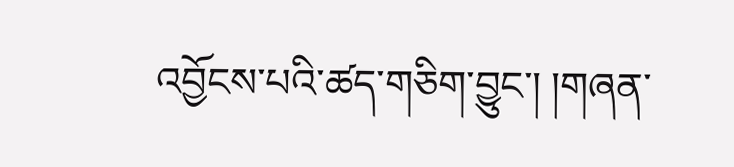འབྱོངས་པའི་ཚད་གཅིག་བྱུང་། །གཞན་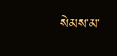སེམས་མ་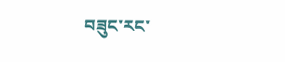བཟུང་རང་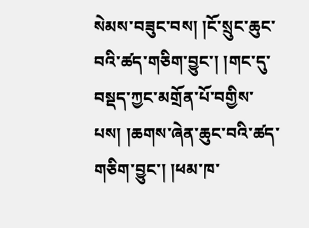སེམས་བཟུང་བས། །ངོ་སྲུང་ཆུང་བའི་ཚད་གཅིག་བྱུང་། །གང་དུ་བསྡད་ཀྱང་མགྲོན་པོ་བགྱིས་པས། །ཆགས་ཞེན་ཆུང་བའི་ཚད་གཅིག་བྱུང་། །ཕམ་ཁ་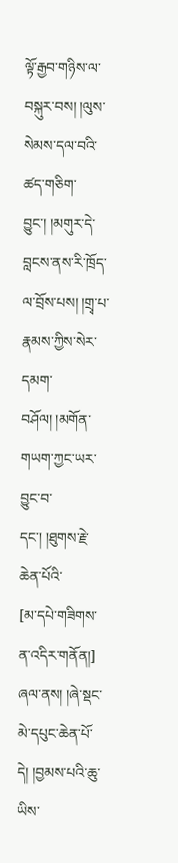ལྟོ་རྒྱབ་གཉིས་ལ་བསྐུར་བས། །ལུས་སེམས་དལ་བའི་ཚད་གཅིག་བྱུང་། །མགུར་དེ་བླངས་ནས་རི་ཁྲོད་ལ་བྲོས་པས། །གྲྭ་པ་རྣམས་ཀྱིས་སེར་དམག་བཤོལ། །མགོན་གཡག་ཀྱང་ཡར་བྱུང་བ་དང་། །ཐུགས་རྗེ་ཆེན་པོའི་
[མ་དཔེ་གཟིགས་ན་འདིར་གནོན།]
ཞལ་ནས། །ཞེ་སྡང་མེ་དཔུང་ཆེན་པོ་དེ། །བྱམས་པའི་ཆུ་ཡིས་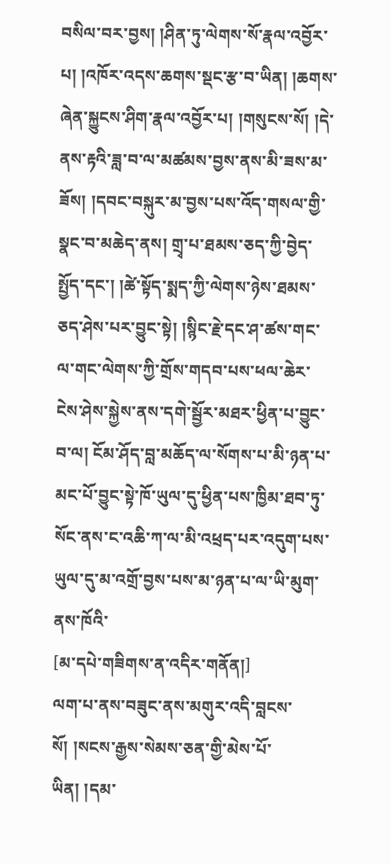བསིལ་བར་བྱས། །ཤིན་ཏུ་ལེགས་སོ་རྣལ་འབྱོར་པ། །འཁོར་འདས་ཆགས་སྡང་རྩ་བ་ཡིན། །ཆགས་ཞེན་སྐྱུངས་ཤིག་རྣལ་འབྱོར་པ། །གསུངས་སོ། །དེ་ནས་རྟའི་ཟླ་བ་ལ་མཚམས་བྱས་ནས་མི་ཟས་མ་ཟོས། །དབང་བསྐུར་མ་བྱས་པས་འོད་གསལ་གྱི་སྣང་བ་མཆེད་ནས། གྲྭ་པ་ཐམས་ཅད་ཀྱི་བྱེད་སྤྱོད་དང་། །ཚེ་སྟོད་སྨད་ཀྱི་ལེགས་ཉེས་ཐམས་ཅད་ཤེས་པར་བྱུང་སྟེ། །སྙིང་རྗེ་དང་ཤ་ཚས་གང་ལ་གང་ལེགས་ཀྱི་གྲོས་གདབ་པས་ཕལ་ཆེར་ངེས་ཤེས་སྐྱེས་ནས་དགེ་སྦྱོར་མཐར་ཕྱིན་པ་བྱུང་བ་ལ། ངོམ་ཤོད་བླ་མཆོད་ལ་སོགས་པ་མི་ཉན་པ་མང་པོ་བྱུང་སྟེ་ཁོ་ཡུལ་དུ་ཕྱིན་པས་ཁྱིམ་ཐབ་ཏུ་སོང་ནས་ང་འཆི་ཀ་ལ་མི་འཕྲད་པར་འདུག་པས་ཡུལ་དུ་མ་འགྲོ་བྱས་པས་མ་ཉན་པ་ལ་ཡི་མུག་ནས་ཁོའི་
[མ་དཔེ་གཟིགས་ན་འདིར་གནོན།]
ལག་པ་ནས་བཟུང་ནས་མགུར་འདི་བླངས་སོ། །སངས་རྒྱས་སེམས་ཅན་གྱི་མེས་པོ་ཡིན། །དམ་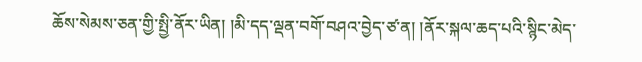ཆོས་སེམས་ཅན་གྱི་སྤྱི་ནོར་ཡིན། །མི་དད་ལྡན་བགོ་བཤའ་བྱེད་ཙ་ན། །ནོར་སྐལ་ཆད་པའི་སྙིང་མེད་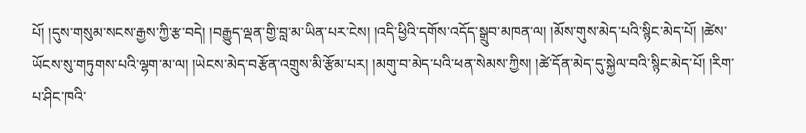པོ། །དུས་གསུམ་སངས་རྒྱས་ཀྱི་རྩ་བདེ། །བརྒྱུད་ལྡན་གྱི་བླ་མ་ཡིན་པར་ངེས། །འདི་ཕྱིའི་དགོས་འདོད་སྒྲུབ་མཁན་ལ། །མོས་གུས་མེད་པའི་སྙིང་མེད་པོ། །ཚེས་ཡོངས་སུ་གཏུགས་པའི་ལྷག་མ་ལ། །ཡེངས་མེད་བརྩོན་འགྲུས་མི་རྩོམ་པར། །མགུ་བ་མེད་པའི་ཕན་སེམས་ཀྱིས། །ཚེ་དོན་མེད་དུ་སྐྱེལ་བའི་སྙིང་མེད་པོ། །རིག་པ་ཤིང་ཁའི་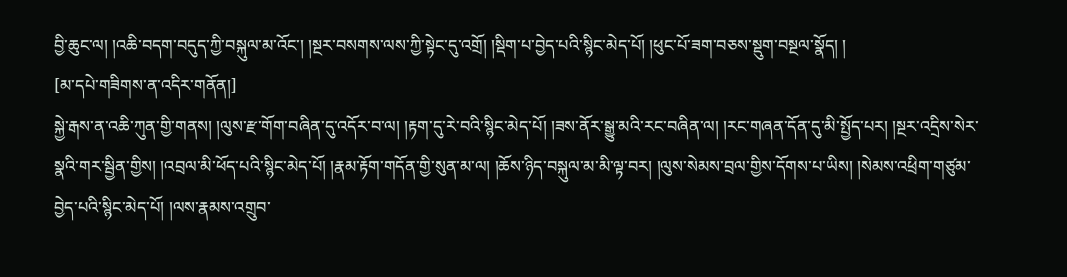བྱི་ཆུང་ལ། །འཆི་བདག་བདུད་ཀྱི་བསྐུལ་མ་འོང་། །སྔར་བསགས་ལས་ཀྱི་སྟེང་དུ་འགྲོ། །སྡིག་པ་བྱེད་པའི་སྙིང་མེད་པོ། །ཕུང་པོ་ཟག་བཅས་སྡུག་བསྔལ་སྣོད། །
[མ་དཔེ་གཟིགས་ན་འདིར་གནོན།]
སྐྱེ་རྒས་ན་འཆི་ཀུན་གྱི་གནས། །ལུས་རྫ་གོག་བཞིན་དུ་འདོར་བ་ལ། །རྟག་དུ་རེ་བའི་སྙིང་མེད་པོ། །ཟས་ནོར་སྒྱུ་མའི་རང་བཞིན་ལ། །རང་གཞན་དོན་དུ་མི་སྤྱོད་པར། །སྔར་འདྲིས་སེར་སྣའི་གར་སྦྱིན་གྱིས། །འབྲལ་མི་ཕོད་པའི་སྙིང་མེད་པོ། །རྣམ་རྟོག་གདོན་གྱི་སུན་མ་ལ། །ཆོས་ཉིད་བསྐུལ་མ་མི་ལྟ་བར། །ལུས་སེམས་བྲལ་གྱིས་དོགས་པ་ཡིས། །སེམས་འཕྲིག་གཙུམ་བྱེད་པའི་སྙིང་མེད་པོ། །ལས་རྣམས་འགྲུབ་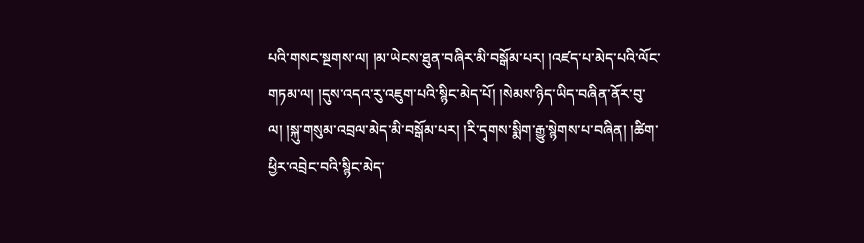པའི་གསང་སྔགས་ལ། །མ་ཡེངས་ཐུན་བཞིར་མི་བསྒོམ་པར། །འཛད་པ་མེད་པའི་ལོང་གཏམ་ལ། །དུས་འདའ་རུ་འཇུག་པའི་སྙིང་མེད་པོ། །སེམས་ཉིད་ཡིད་བཞིན་ནོར་བུ་ལ། །སྐུ་གསུམ་འབྲལ་མེད་མི་བསྒོམ་པར། །རི་དྭགས་སྨིག་རྒྱུ་སྙེགས་པ་བཞིན། །ཚིག་ཕྱིར་འབྲེང་བའི་སྙིང་མེད་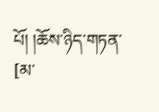པོ། །ཆོས་ཉིད་གཏན་
[མ་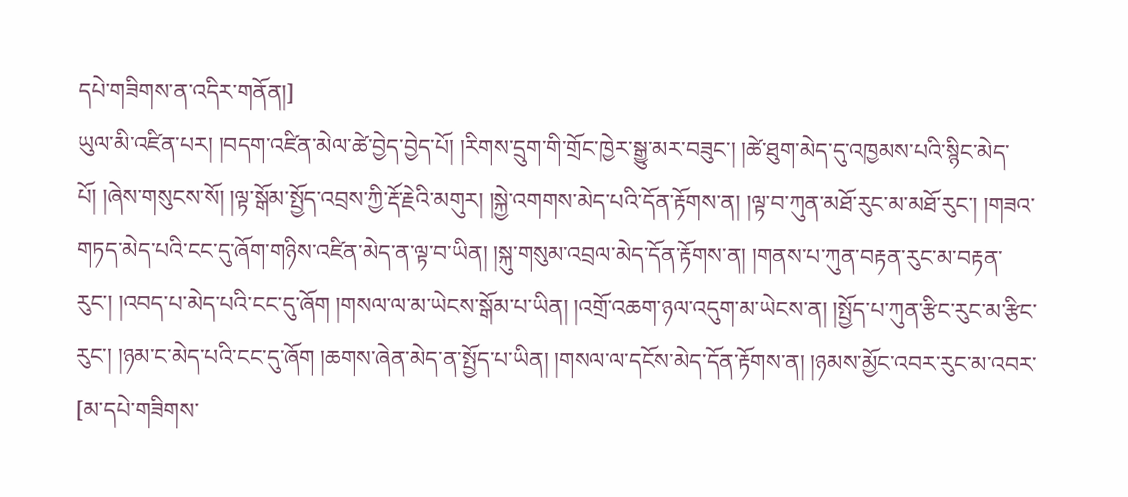དཔེ་གཟིགས་ན་འདིར་གནོན།]
ཡུལ་མི་འཛིན་པར། །བདག་འཛིན་མེལ་ཚེ་བྱེད་བྱེད་པོ། །རིགས་དྲུག་གི་གྲོང་ཁྱེར་སྒྱུ་མར་བཟུང་། །ཚེ་ཐུག་མེད་དུ་འཁྱམས་པའི་སྙིང་མེད་པོ། །ཞེས་གསུངས་སོ། །ལྟ་སྒོམ་སྤྱོད་འབྲས་ཀྱི་རྡོ་རྗེའི་མགུར། །སྐྱེ་འགགས་མེད་པའི་དོན་རྟོགས་ན། །ལྟ་བ་ཀུན་མཐོ་རུང་མ་མཐོ་རུང་། །གཟའ་གཏད་མེད་པའི་ངང་དུ་ཞོག་གཉིས་འཛིན་མེད་ན་ལྟ་བ་ཡིན། །སྐུ་གསུམ་འབྲལ་མེད་དོན་རྟོགས་ན། །གནས་པ་ཀུན་བརྟན་རུང་མ་བརྟན་རུང་། །འབད་པ་མེད་པའི་ངང་དུ་ཞོག །གསལ་ལ་མ་ཡེངས་སྒོམ་པ་ཡིན། །འགྲོ་འཆག་ཉལ་འདུག་མ་ཡེངས་ན། །སྤྱོད་པ་ཀུན་རྩིང་རུང་མ་རྩིང་རུང་། །ཉམ་ང་མེད་པའི་ངང་དུ་ཞོག །ཆགས་ཞེན་མེད་ན་སྤྱོད་པ་ཡིན། །གསལ་ལ་དངོས་མེད་དོན་རྟོགས་ན། །ཉམས་མྱོང་འབར་རུང་མ་འབར་
[མ་དཔེ་གཟིགས་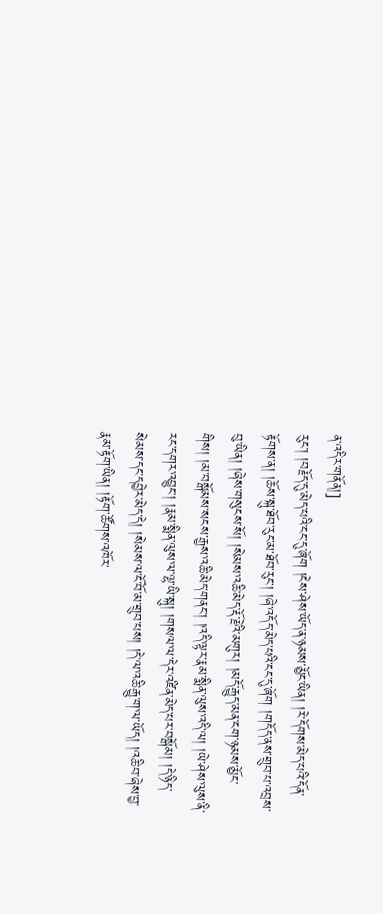ན་འདིར་གནོན།]
རུང་། །བརྗོད་དུ་མེད་པའི་ངང་དུ་ཞོག །ངེས་ཤེས་ཡོད་ན་ཉམས་མྱོང་ཡིན། །རེ་དོགས་མེད་པའི་དོན་རྟོགས་ན། །ཆོས་སྐུ་ཐོབ་རུང་མ་ཐོབ་རུང་། །ཞེ་འདོད་མེད་པའི་ངང་དུ་ཞོག །གདོད་ནས་གྲུབ་པ་འབྲས་བུ་ཡིན། །ཞེས་གསུངས་སོ། །སེམས་འཆི་མེད་རྡོ་རྗེའི་མགུར། །མདོ་རྒྱུད་མན་ངག་ཉམས་མྱོང་གིས། །མ་བསྒོམས་སངས་རྒྱས་འཆི་མེད་གནང་། །འདི་ལྟར་རྣམ་སྨིན་ལུས་འདི་ལ། །ཡེ་ཤེས་ལུས་ནི་རང་དགར་འབྱུང་། །རྣམ་སྨིན་ལུས་ལ་ལྷ་ཡི་སྐུ། །གསལ་ལ་དེར་འཛིན་མེད་པར་བསྒོམ། །དེ་ཉིད་སེམས་དང་དབྱེར་མེད་དེ། །སེམས་ལ་ངོ་བོ་མ་གྲུབ་པས། །དེ་ལ་འཆི་རྒྱུ་ག་ལ་ཡོད། །འཆི་བ་ཞེས་བྱ་རྣམ་རྟོག་ཡིན། །རྟོག་ཚོགས་འཁོར་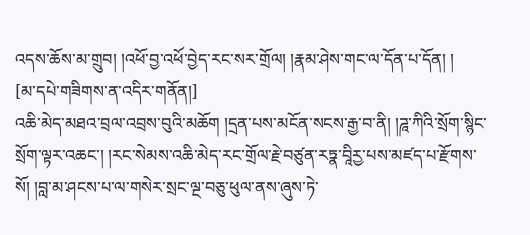འདས་ཆོས་མ་གྲུབ། །འཕོ་བྱ་འཕོ་བྱེད་རང་སར་གྲོལ། །རྣམ་ཤེས་གང་ལ་དོན་པ་དོན། །
[མ་དཔེ་གཟིགས་ན་འདིར་གནོན།]
འཆི་མེད་མཐའ་བྲལ་འབྲས་བུའི་མཆོག །དྲན་པས་མངོན་སངས་རྒྱ་བ་ནི། །ཌཱ་ཀིའི་སྲོག་སྙིང་སྲོག་ལྟར་འཆང་། །རང་སེམས་འཆི་མེད་རང་གྲོལ་རྗེ་བཙུན་རཏྣ་བཱིརྱ་པས་མཛད་པ་རྫོགས་སོ། །བླ་མ་ཤངས་པ་ལ་གསེར་སྲང་ལྔ་བཅུ་ཕུལ་ནས་ཞུས་ཏེ་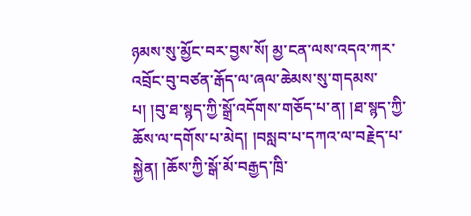ཉམས་སུ་མྱོང་བར་བྱས་སོ། མྱ་ངན་ལས་འདའ་ཀར་འབྲོང་བུ་བཙན་རྒོད་ལ་ཞལ་ཆེམས་སུ་གདམས་པ། །བུ་ཐ་སྙད་ཀྱི་སྒྲོ་འདོགས་གཅོད་པ་ན། །ཐ་སྙད་ཀྱི་ཆོས་ལ་དགོས་པ་མེད། །བསླབ་པ་དཀའ་ལ་བརྗེད་པ་སྐྱེན། །ཆོས་ཀྱི་སྒོ་མོ་བརྒྱད་ཁྲི་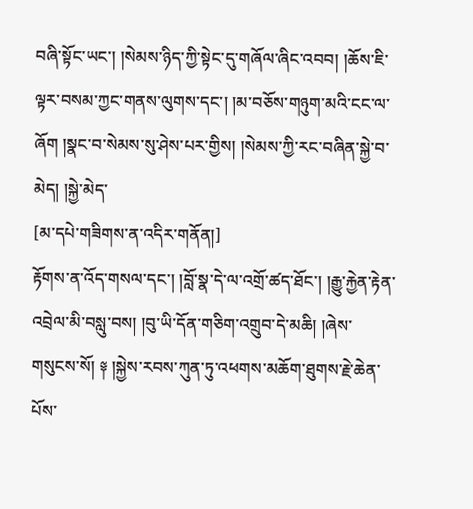བཞི་སྟོང་ཡང་། །སེམས་ཉིད་ཀྱི་སྟེང་དུ་གཞོལ་ཞིང་འབབ། །ཆོས་ཇི་ལྟར་བསམ་ཀྱང་གནས་ལུགས་དང་། །མ་བཅོས་གཉུག་མའི་ངང་ལ་ཞོག །སྣང་བ་སེམས་སུ་ཤེས་པར་གྱིས། །སེམས་ཀྱི་རང་བཞིན་སྐྱེ་བ་མེད། །སྐྱེ་མེད་
[མ་དཔེ་གཟིགས་ན་འདིར་གནོན།]
རྟོགས་ན་འོད་གསལ་དང་། །བློ་སྣ་དེ་ལ་འགྲོ་ཚད་ཐོང་། །རྒྱུ་རྐྱེན་རྟེན་འབྲེལ་མི་བསླུ་བས། །བུ་ཡི་དོན་གཅིག་འགྲུབ་དེ་མཆི། །ཞེས་གསུངས་སོ། ༈ །སྐྱེས་རབས་ཀུན་ཏུ་འཕགས་མཆོག་ཐུགས་རྗེ་ཆེན་པོས་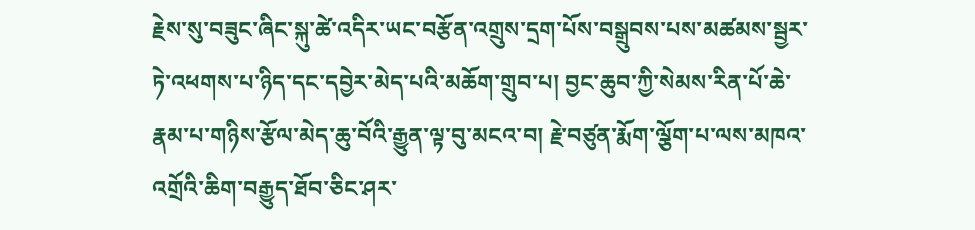རྗེས་སུ་བཟུང་ཞིང་སྐུ་ཚེ་འདིར་ཡང་བརྩོན་འགྲུས་དྲག་པོས་བསྒྲུབས་པས་མཚམས་སྦྱར་ཏེ་འཕགས་པ་ཉིད་དང་དབྱེར་མེད་པའི་མཆོག་གྲུབ་པ། བྱང་ཆུབ་ཀྱི་སེམས་རིན་པོ་ཆེ་རྣམ་པ་གཉིས་རྩོལ་མེད་ཆུ་བོའི་རྒྱུན་ལྟ་བུ་མངའ་བ། རྗེ་བཙུན་རྨོག་ལྕོག་པ་ལས་མཁའ་འགྲོའི་ཆིག་བརྒྱུད་ཐོབ་ཅིང་ཤར་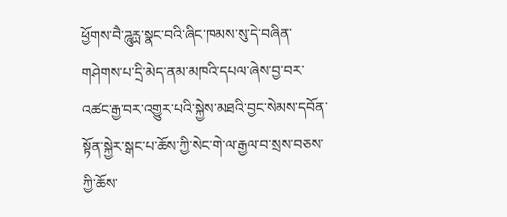ཕྱོགས་བཻ་ཌཱུརྻ་སྣང་བའི་ཞིང་ཁམས་སུ་དེ་བཞིན་གཤེགས་པ་དྲི་མེད་ནམ་མཁའི་དཔལ་ཞེས་བྱ་བར་འཚང་རྒྱ་བར་འགྱུར་པའི་སྐྱེས་མཐའི་བྱང་སེམས་དབོན་སྟོན་སྐྱེར་སྒང་པ་ཆོས་ཀྱི་སེང་གེ་ལ་རྒྱལ་བ་སྲས་བཅས་ཀྱི་ཆོས་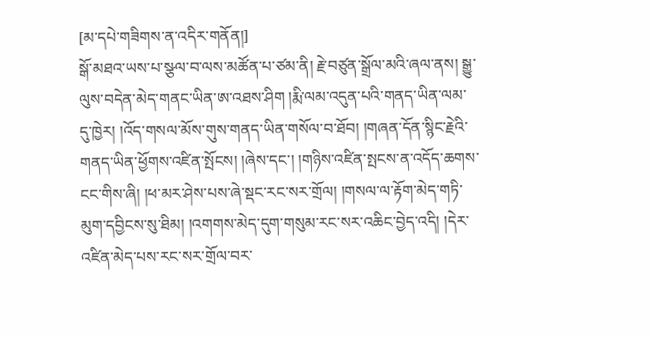[མ་དཔེ་གཟིགས་ན་འདིར་གནོན།]
སྒོ་མཐའ་ཡས་པ་སྩལ་བ་ལས་མཚོན་པ་ཙམ་ནི། རྗེ་བཙུན་སྒྲོལ་མའི་ཞལ་ནས། སྒྱུ་ལུས་བདེན་མེད་གནང་ཡིན་ཨ་འཐས་ཤིག །རྨི་ལམ་འདུན་པའི་གནད་ཡིན་ལམ་དུ་ཁྱེར། །འོད་གསལ་མོས་གུས་གནད་ཡིན་གསོལ་བ་ཐོབ། །གཞན་དོན་སྙིང་རྗེའི་གནད་ཡིན་ཕྱོགས་འཛིན་སྤོངས། །ཞེས་དང་། །གཉིས་འཛིན་སྤངས་ན་འདོད་ཆགས་ངང་གིས་ཞི། །ཕ་མར་ཤེས་པས་ཞེ་སྡང་རང་སར་གྲོལ། །གསལ་ལ་རྟོག་མེད་གཏི་མུག་དབྱིངས་སུ་ཐིམ། །འགགས་མེད་དུག་གསུམ་རང་སར་འཆིང་བྱེད་འདི། །དེར་འཛིན་མེད་པས་རང་སར་གྲོལ་བར་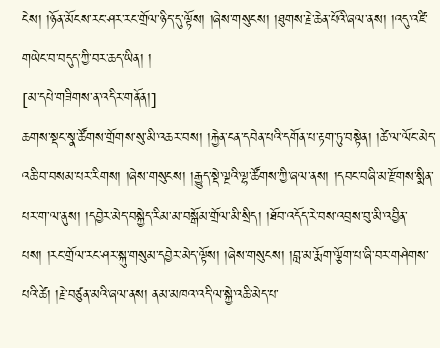ངེས། །ཉོན་མོངས་རང་ཤར་རང་གྲོལ་ཉིད་དུ་ལྟོས། །ཞེས་གསུངས། །ཐུགས་རྗེ་ཆེན་པོའི་ཞལ་ནས། །འདུ་འཛི་གཡེང་བ་བདུད་ཀྱི་བར་ཆད་ཡིན། །
[མ་དཔེ་གཟིགས་ན་འདིར་གནོན།]
ཆགས་སྡང་སྣ་ཚོགས་གྲོགས་སུ་མི་འཆར་བས། །རྐྱེན་ངན་དབེན་པའི་དགོན་པ་རྟག་ཏུ་བསྟེན། །ཚེ་ལ་ལོང་མེད་འཆི་བ་བསམ་པར་རིགས། །ཞེས་གསུངས། །རྒྱུད་སྡེ་ལྔའི་ལྷ་ཚོགས་ཀྱི་ཞལ་ནས། །དབང་བཞི་མ་རྫོགས་སྨིན་པར་ག་ལ་ནུས། །དབྱེར་མེད་བསྐྱེད་རིམ་མ་བསྒོམ་གྲོལ་མི་སྲིད། །ཐོབ་འདོད་རེ་བས་འབྲས་བུ་མི་འབྱིན་པས། །རང་གྲོལ་རང་ཤར་སྐུ་གསུམ་དབྱེར་མེད་ལྟོས། །ཞེས་གསུངས། །བླ་མ་རྨོག་ལྕོག་པ་ཞི་བར་གཤེགས་པའི་ཚེ། །རྗེ་བཙུན་མའི་ཞལ་ནས། ནམ་མཁའ་འདི་ལ་སྐྱེ་འཆི་མེད་པ་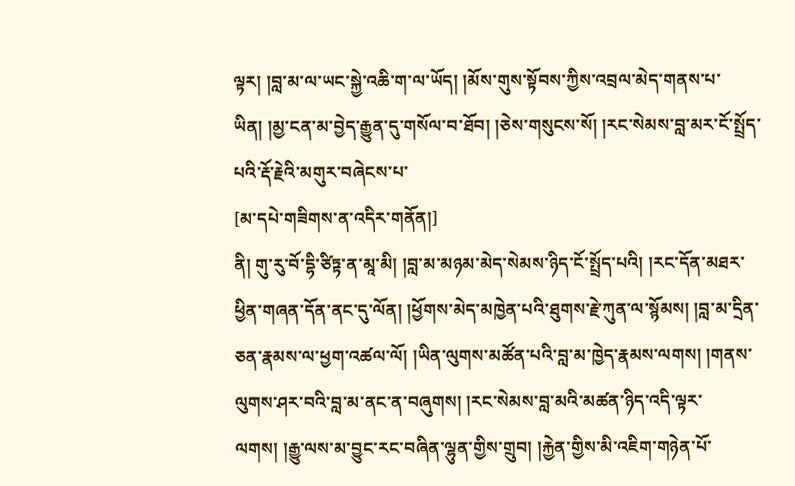ལྟར། །བླ་མ་ལ་ཡང་སྐྱེ་འཆི་ག་ལ་ཡོད། །མོས་གུས་སྟོབས་ཀྱིས་འབྲལ་མེད་གནས་པ་ཡིན། །མྱ་ངན་མ་བྱེད་རྒྱུན་དུ་གསོལ་བ་ཐོབ། །ཅེས་གསུངས་སོ། །རང་སེམས་བླ་མར་ངོ་སྤྲོད་པའི་རྡོ་རྗེའི་མགུར་བཞེངས་པ་
[མ་དཔེ་གཟིགས་ན་འདིར་གནོན།]
ནི། གུ་རུ་བོ་དྷི་ཙིཏྟ་ན་མཱ་མི། །བླ་མ་མཉམ་མེད་སེམས་ཉིད་ངོ་སྤྲོད་པའི། །རང་དོན་མཐར་ཕྱིན་གཞན་དོན་ནང་དུ་ལོན། །ཕྱོགས་མེད་མཁྱེན་པའི་ཐུགས་རྗེ་ཀུན་ལ་སྙོམས། །བླ་མ་དྲིན་ཅན་རྣམས་ལ་ཕྱག་འཚལ་ལོ། །ཡིན་ལུགས་མཚོན་པའི་བླ་མ་ཁྱེད་རྣམས་ལགས། །གནས་ལུགས་ཤར་བའི་བླ་མ་ནང་ན་བཞུགས། །རང་སེམས་བླ་མའི་མཚན་ཉིད་འདི་ལྟར་ལགས། །རྒྱུ་ལས་མ་བྱུང་རང་བཞིན་ལྷུན་གྱིས་གྲུབ། །རྐྱེན་གྱིས་མི་འཇིག་གཉེན་པོ་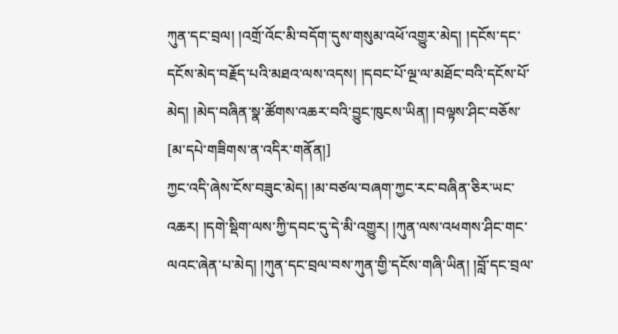ཀུན་དང་བྲལ། །འགྲོ་འོང་མི་བདོག་དུས་གསུམ་འཕོ་འགྱུར་མེད། །དངོས་དང་དངོས་མེད་བརྗོད་པའི་མཐའ་ལས་འདས། །དབང་པོ་ལྔ་ལ་མཐོང་བའི་དངོས་པོ་མེད། །མེད་བཞིན་སྣ་ཚོགས་འཆར་བའི་བྱུང་ཁུངས་ཡིན། །བལྟས་ཤིང་བཅོས་
[མ་དཔེ་གཟིགས་ན་འདིར་གནོན།]
ཀྱང་འདི་ཞེས་ངོས་བཟུང་མེད། །མ་བཙལ་བཞག་ཀྱང་རང་བཞིན་ཅིར་ཡང་འཆར། །དགེ་སྡིག་ལས་ཀྱི་དབང་དུ་དེ་མི་འགྱུར། །ཀུན་ལས་འཕགས་ཤིང་གང་ལའང་ཞེན་པ་མེད། །ཀུན་དང་བྲལ་བས་ཀུན་གྱི་དངོས་གཞི་ཡིན། །བློ་དང་བྲལ་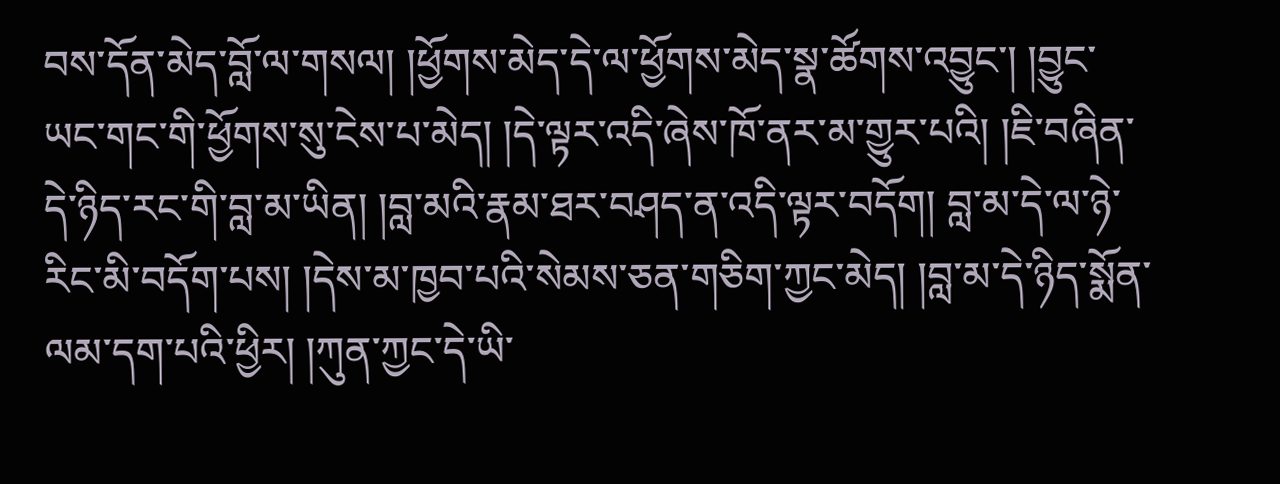བས་དོན་མེད་བློ་ལ་གསལ། །ཕྱོགས་མེད་དེ་ལ་ཕྱོགས་མེད་སྣ་ཚོགས་འབྱུང་། །བྱུང་ཡང་གང་གི་ཕྱོགས་སུ་ངེས་པ་མེད། །དེ་ལྟར་འདི་ཞེས་ཁོ་ནར་མ་གྱུར་པའི། །ཇི་བཞིན་དེ་ཉིད་རང་གི་བླ་མ་ཡིན། །བླ་མའི་རྣམ་ཐར་བཤད་ན་འདི་ལྟར་བདོག། བླ་མ་དེ་ལ་ཉེ་རིང་མི་བདོག་པས། །དེས་མ་ཁྱབ་པའི་སེམས་ཅན་གཅིག་ཀྱང་མེད། །བླ་མ་དེ་ཉིད་སྨོན་ལམ་དག་པའི་ཕྱིར། །ཀུན་ཀྱང་དེ་ཡི་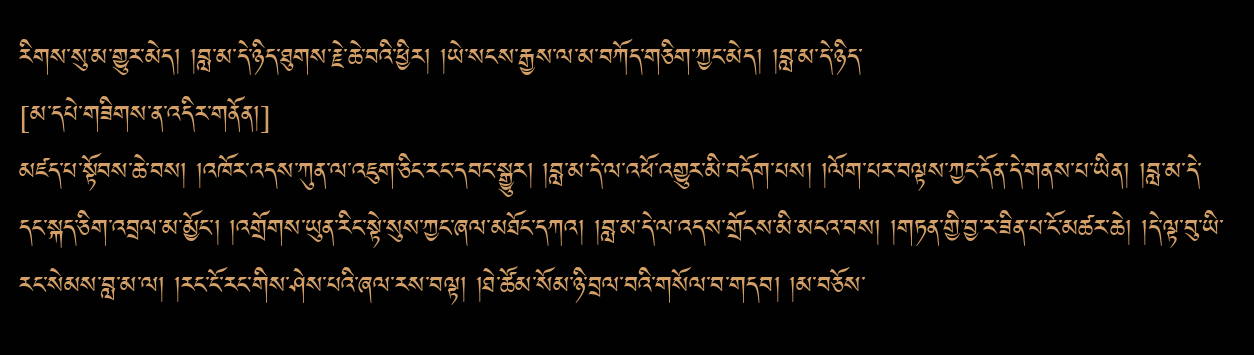རིགས་སུ་མ་གྱུར་མེད། །བླ་མ་དེ་ཉིད་ཐུགས་རྗེ་ཆེ་བའི་ཕྱིར། །ཡེ་སངས་རྒྱས་ལ་མ་བཀོད་གཅིག་ཀྱང་མེད། །བླ་མ་དེ་ཉིད་
[མ་དཔེ་གཟིགས་ན་འདིར་གནོན།]
མཛད་པ་སྟོབས་ཆེ་བས། །འཁོར་འདས་ཀུན་ལ་འཇུག་ཅིང་རང་དབང་སྒྱུར། །བླ་མ་དེ་ལ་འཕོ་འགྱུར་མི་བདོག་པས། །ལོག་པར་བལྟས་ཀྱང་དོན་དེ་གནས་པ་ཡིན། །བླ་མ་དེ་དང་སྐད་ཅིག་འབྲལ་མ་མྱོང་། །འགྲོགས་ཡུན་རིང་སྟེ་སུས་ཀྱང་ཞལ་མཐོང་དཀའ། །བླ་མ་དེ་ལ་འདས་གྲོངས་མི་མངའ་བས། །གཏན་གྱི་བྱ་ར་ཟིན་པ་ངོ་མཚར་ཆེ། །དེ་ལྟ་བུ་ཡི་རང་སེམས་བླ་མ་ལ། །རང་ངོ་རང་གིས་ཤེས་པའི་ཞལ་རས་བལྟ། །ཐེ་ཚོམ་སོམ་ཉི་བྲལ་བའི་གསོལ་བ་གདབ། །མ་བཅོས་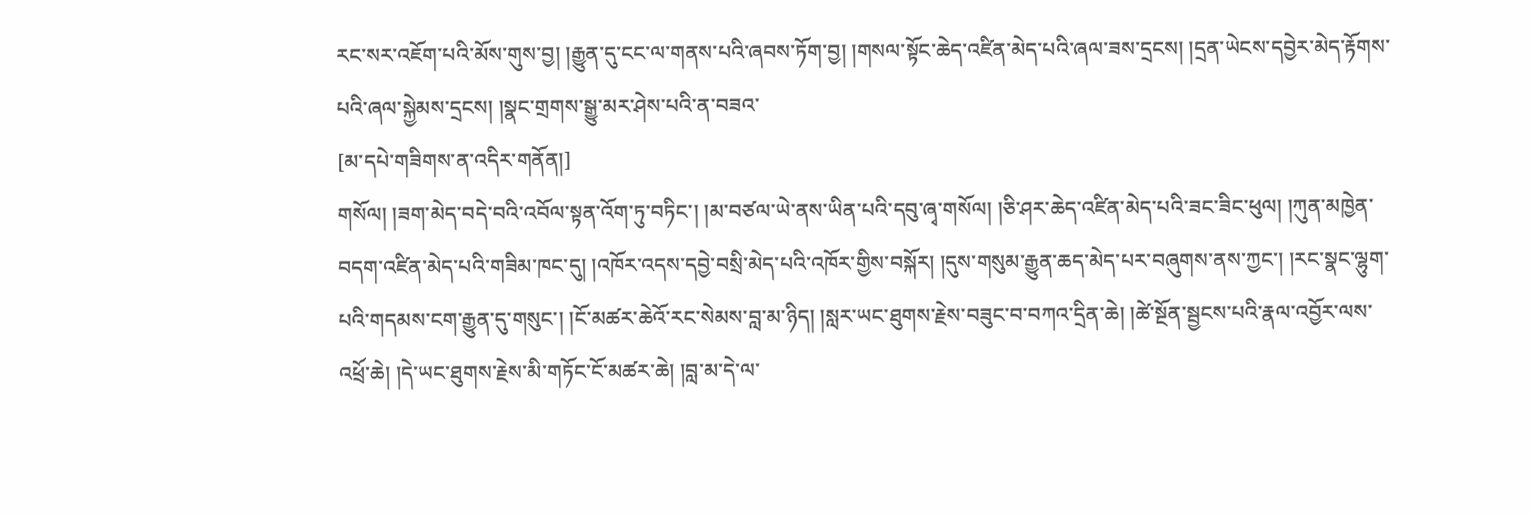རང་སར་འཇོག་པའི་མོས་གུས་བྱ། །རྒྱུན་དུ་ངང་ལ་གནས་པའི་ཞབས་ཏོག་བྱ། །གསལ་སྟོང་ཆེད་འཛིན་མེད་པའི་ཞལ་ཟས་དྲངས། །དྲན་ཡེངས་དབྱེར་མེད་རྟོགས་པའི་ཞལ་སྐྱེམས་དྲངས། །སྣང་གྲགས་སྒྱུ་མར་ཤེས་པའི་ན་བཟའ་
[མ་དཔེ་གཟིགས་ན་འདིར་གནོན།]
གསོལ། །ཟག་མེད་བདེ་བའི་འབོལ་སྟན་འོག་ཏུ་བཏིང་། །མ་བཙལ་ཡེ་ནས་ཡིན་པའི་དབུ་ཞྭ་གསོལ། །ཅི་ཤར་ཆེད་འཛིན་མེད་པའི་ཟང་ཟིང་ཕུལ། །ཀུན་མཁྱེན་བདག་འཛིན་མེད་པའི་གཟིམ་ཁང་དུ། །འཁོར་འདས་དབྱེ་བསྲི་མེད་པའི་འཁོར་གྱིས་བསྐོར། །དུས་གསུམ་རྒྱུན་ཆད་མེད་པར་བཞུགས་ནས་ཀྱང་། །རང་སྣང་ལྷུག་པའི་གདམས་ངག་རྒྱུན་དུ་གསུང་། །ངོ་མཚར་ཆེའོ་རང་སེམས་བླ་མ་ཉིད། །སླར་ཡང་ཐུགས་རྗེས་བཟུང་བ་བཀའ་དྲིན་ཆེ། །ཚེ་སྔོན་སྦྱངས་པའི་རྣལ་འབྱོར་ལས་འཕྲོ་ཆེ། །དེ་ཡང་ཐུགས་རྗེས་མི་གཏོང་ངོ་མཚར་ཆེ། །བླ་མ་དེ་ལ་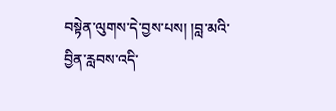བསྟེན་ལུགས་དེ་བྱས་པས། །བླ་མའི་བྱིན་རླབས་འདི་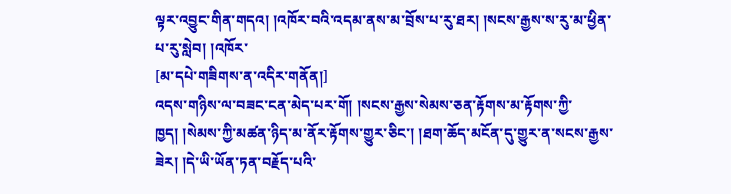ལྟར་འབྱུང་གིན་གདའ། །འཁོར་བའི་འདམ་ནས་མ་བྲོས་པ་རུ་ཐར། །སངས་རྒྱས་ས་རུ་མ་ཕྱིན་པ་རུ་སླེབ། །འཁོར་
[མ་དཔེ་གཟིགས་ན་འདིར་གནོན།]
འདས་གཉིས་ལ་བཟང་ངན་མེད་པར་གོ། །སངས་རྒྱས་སེམས་ཅན་རྟོགས་མ་རྟོགས་ཀྱི་ཁྱད། །སེམས་ཀྱི་མཚན་ཉིད་མ་ནོར་རྟོགས་གྱུར་ཅིང་། །ཐག་ཆོད་མངོན་དུ་གྱུར་ན་སངས་རྒྱས་ཟེར། །དེ་ཡི་ཡོན་ཏན་བརྗོད་པའི་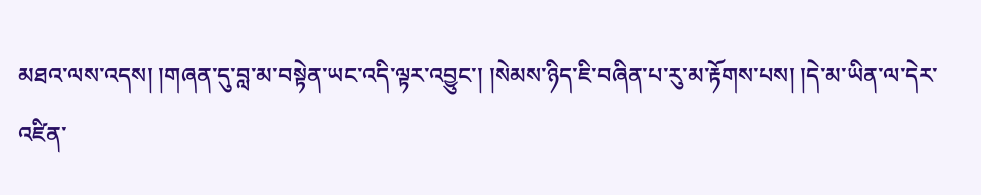མཐའ་ལས་འདས། །གཞན་དུ་བླ་མ་བསྟེན་ཡང་འདི་ལྟར་འབྱུང་། །སེམས་ཉིད་ཇི་བཞིན་པ་རུ་མ་རྟོགས་པས། །དེ་མ་ཡིན་ལ་དེར་འཛིན་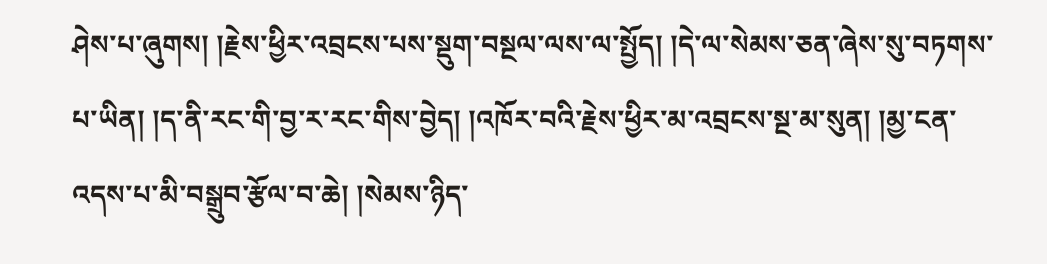ཤེས་པ་ཞུགས། །རྗེས་ཕྱིར་འབྲངས་པས་སྡུག་བསྔལ་ལས་ལ་སྤྱོད། །དེ་ལ་སེམས་ཅན་ཞེས་སུ་བཏགས་པ་ཡིན། །ད་ནི་རང་གི་བྱ་ར་རང་གིས་བྱེད། །འཁོར་བའི་རྗེས་ཕྱིར་མ་འབྲངས་སྔ་མ་སུན། །མྱ་ངན་འདས་པ་མི་བསྒྲུབ་རྩོལ་བ་ཆེ། །སེམས་ཉིད་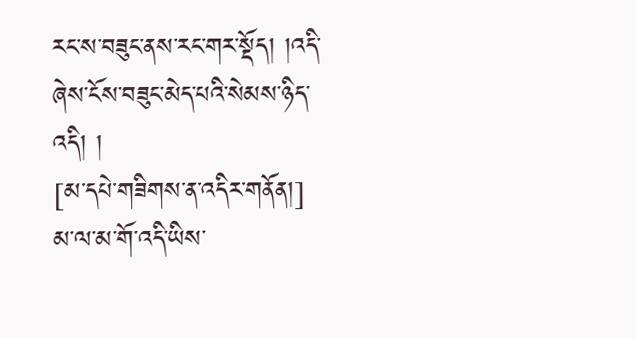རང་ས་བཟུང་ནས་རང་གར་སྡོད། །འདི་ཞེས་ངོས་བཟུང་མེད་པའི་སེམས་ཉིད་འདི། །
[མ་དཔེ་གཟིགས་ན་འདིར་གནོན།]
མ་ལ་མ་གོ་འདི་ཡིས་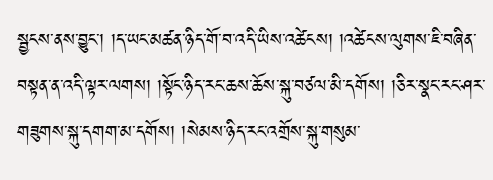སྦྱངས་ནས་བྱུང་། །ད་ཡང་མཚན་ཉིད་གོ་བ་འདི་ཡིས་འཚེངས། །འཚེངས་ལུགས་ཇི་བཞིན་བསྟན་ན་འདི་ལྟར་ལགས། །སྟོང་ཉིད་རང་ཆས་ཆོས་སྐུ་བཙལ་མི་དགོས། །ཅིར་སྣང་རང་ཤར་གཟུགས་སྐུ་དགག་མ་དགོས། །སེམས་ཉིད་རང་འགྲོས་སྐུ་གསུམ་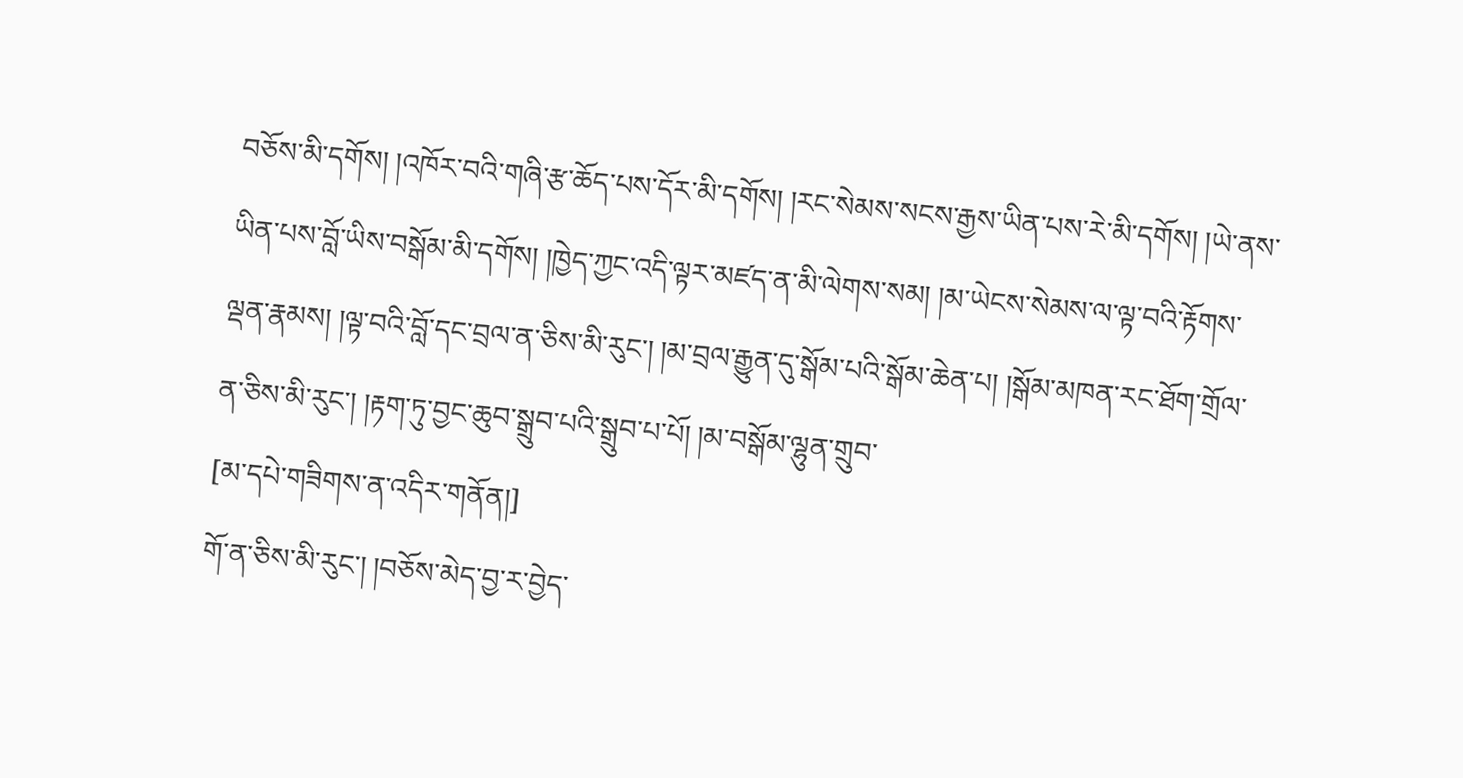བཅོས་མི་དགོས། །འཁོར་བའི་གཞི་རྩ་ཆོད་པས་དོར་མི་དགོས། །རང་སེམས་སངས་རྒྱས་ཡིན་པས་རེ་མི་དགོས། །ཡེ་ནས་ཡིན་པས་བློ་ཡིས་བསྒོམ་མི་དགོས། །ཁྱེད་ཀྱང་འདི་ལྟར་མཛད་ན་མི་ལེགས་སམ། །མ་ཡེངས་སེམས་ལ་ལྟ་བའི་རྟོགས་ལྡན་རྣམས། །ལྟ་བའི་བློ་དང་བྲལ་ན་ཅིས་མི་རུང་། །མ་བྲལ་རྒྱུན་དུ་སྒོམ་པའི་སྒོམ་ཆེན་པ། །སྒོམ་མཁན་རང་ཐོག་གྲོལ་ན་ཅིས་མི་རུང་། །རྟག་ཏུ་བྱང་ཆུབ་སྒྲུབ་པའི་སྒྲུབ་པ་པོ། །མ་བསྒོམ་ལྷུན་གྲུབ་
[མ་དཔེ་གཟིགས་ན་འདིར་གནོན།]
གོ་ན་ཅིས་མི་རུང་། །བཅོས་མེད་བྱ་ར་བྱེད་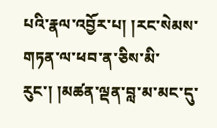པའི་རྣལ་འབྱོར་པ། །རང་སེམས་གཏན་ལ་ཕབ་ན་ཅིས་མི་རུང་། །མཚན་ལྡན་བླ་མ་མང་དུ་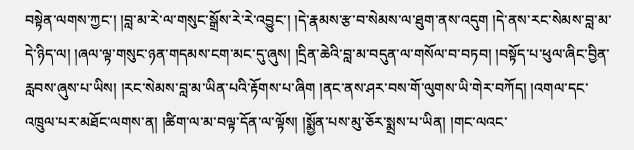བསྟེན་ལགས་ཀྱང་། །བླ་མ་རེ་ལ་གསུང་སྒྲོས་རེ་རེ་འབྱུང་། །དེ་རྣམས་རྩ་བ་སེམས་ལ་ཐུག་ནས་འདུག །དེ་ནས་རང་སེམས་བླ་མ་དེ་ཉིད་ལ། །ཞལ་ལྟ་གསུང་ཉན་གདམས་ངག་མང་དུ་ཞུས། །དྲིན་ཆེའི་བླ་མ་བདུན་ལ་གསོལ་བ་བཏབ། །བསྟོད་པ་ཕུལ་ཞིང་བྱིན་རླབས་ཞུས་པ་ཡིས། །རང་སེམས་བླ་མ་ཡིན་པའི་རྟོགས་པ་ཞིག །ནང་ནས་ཤར་བས་གོ་ལུགས་ཡི་གེར་བཀོད། །འགལ་དང་འཁྲུལ་པར་མཐོང་ལགས་ན། །ཚིག་ལ་མ་བལྟ་དོན་ལ་ལྟོས། །སྨྱོན་པས་མུ་ཅོར་སྨྲས་པ་ཡིན། །གང་ལའང་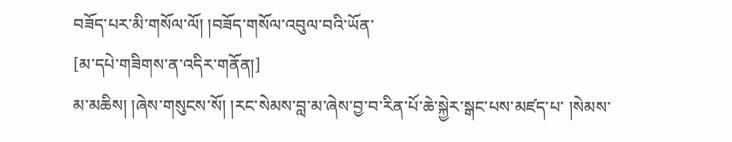བཟོད་པར་མི་གསོལ་ལོ། །བཟོད་གསོལ་འབུལ་བའི་ཡོན་
[མ་དཔེ་གཟིགས་ན་འདིར་གནོན།]
མ་མཆིས། །ཞེས་གསུངས་སོ། །རང་སེམས་བླ་མ་ཞེས་བྱ་བ་རིན་པོ་ཆེ་སྐྱེར་སྒང་པས་མཛད་པ་ །སེམས་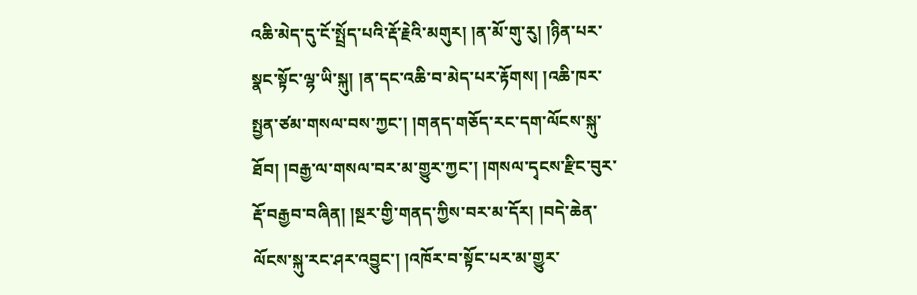འཆི་མེད་དུ་ངོ་སྤྲོད་པའི་རྡོ་རྗེའི་མགུར། །ན་མོ་གུ་རུ། །ཉིན་པར་སྣང་སྟོང་ལྷ་ཡི་སྐུ། །ན་དང་འཆི་བ་མེད་པར་རྟོགས། །འཆི་ཁར་སྤྱན་ཙམ་གསལ་བས་ཀྱང་། །གནད་གཅོད་རང་དག་ལོངས་སྐུ་ཐོབ། །བརྒྱ་ལ་གསལ་བར་མ་གྱུར་ཀྱང་། །གསལ་དྭངས་རྫིང་བུར་རྡོ་བརྒྱབ་བཞིན། །སྔར་གྱི་གནད་ཀྱིས་བར་མ་དོར། །བདེ་ཆེན་ལོངས་སྐུ་རང་ཤར་འབྱུང་། །འཁོར་བ་སྟོང་པར་མ་གྱུར་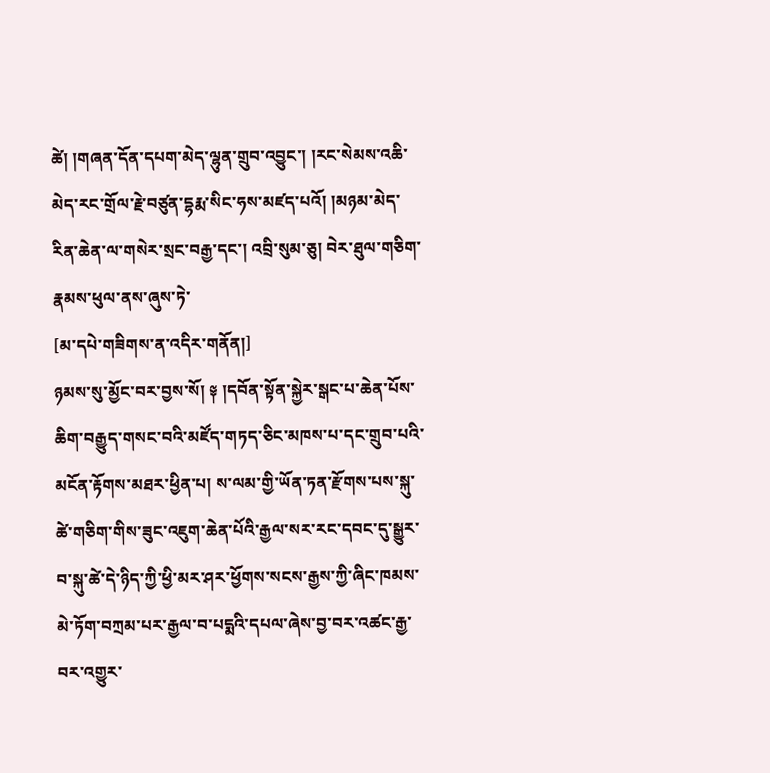ཚེ། །གཞན་དོན་དཔག་མེད་ལྷུན་གྲུབ་འབྱུང་། །རང་སེམས་འཆི་མེད་རང་གྲོལ་རྗེ་བཙུན་དྷརྨ་སིང་ཧས་མཛད་པའོ། །མཉམ་མེད་རིན་ཆེན་ལ་གསེར་སྲང་བརྒྱ་དང་། འབྲི་སུམ་ཅུ། བེར་ཐུལ་གཅིག་རྣམས་ཕུལ་ནས་ཞུས་ཏེ་
[མ་དཔེ་གཟིགས་ན་འདིར་གནོན།]
ཉམས་སུ་མྱོང་བར་བྱས་སོ། ༈ །དབོན་སྟོན་སྐྱེར་སྒང་པ་ཆེན་པོས་ཆིག་བརྒྱུད་གསང་བའི་མཛོད་གཏད་ཅིང་མཁས་པ་དང་གྲུབ་པའི་མངོན་རྟོགས་མཐར་ཕྱིན་པ། ས་ལམ་གྱི་ཡོན་ཏན་རྫོགས་པས་སྐུ་ཚེ་གཅིག་གིས་ཟུང་འཇུག་ཆེན་པོའི་རྒྱལ་སར་རང་དབང་དུ་སྒྱུར་བ་སྐུ་ཚེ་དེ་ཉིད་ཀྱི་ཕྱི་མར་ཤར་ཕྱོགས་སངས་རྒྱས་ཀྱི་ཞིང་ཁམས་མེ་ཏོག་བཀྲམ་པར་རྒྱལ་བ་པདྨའི་དཔལ་ཞེས་བྱ་བར་འཚང་རྒྱ་བར་འགྱུར་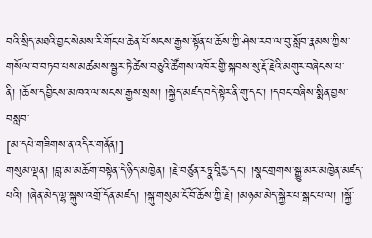བའི་སྲིད་མཐའི་བྱང་སེམས་རི་གོང་པ་ཆེན་པོ་སངས་རྒྱས་སྟོན་པ་ཆོས་ཀྱི་ཤེས་རབ་ལ་བུ་སློབ་རྣམས་ཀྱིས་གསོལ་བ་བཏབ་པས་མཚམས་སྦྱར་ཏེ་ཚེས་བཅུའི་ཚོགས་འཁོར་གྱི་སྐབས་སུ་རྡོ་རྗེའི་མགུར་བཞེངས་པ་ནི། །ཆོས་དབྱིངས་མཁའ་ལ་སངས་རྒྱས་སྲས། །སྐྱེད་མཛད་བདེ་སྟེར་ནི་གུ་དང་། །དབང་བཞིས་སྨིན་བྱས་བསླབ་
[མ་དཔེ་གཟིགས་ན་འདིར་གནོན།]
གསུམ་ལྡན། །བླ་མ་མཆོག་བསྟེན་དེ་ཉིད་མཁྱེན། །རྗེ་བཙུན་རཏྣ་བཱིརྱ་དང་། །སྣང་གྲགས་སྒྱུ་མར་མཁྱེན་མཛད་པའི། །ཞེན་མེད་ལྷ་སྐུས་འགྲོ་དོན་མཛད། །སྐུ་གསུམ་ངོ་བོ་ཆོས་ཀྱི་རྗེ། །མཉམ་མེད་སྐྱེར་པ་སྒང་པ་ལ། །སྐྱོ་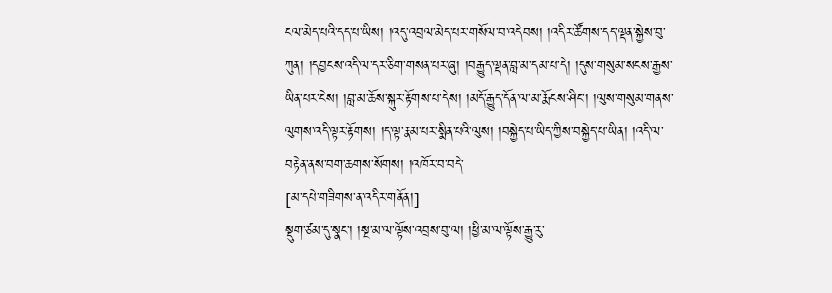ངལ་མེད་པའི་དད་པ་ཡིས། །འདུ་འབྲལ་མེད་པར་གསོལ་བ་འདེབས། །འདིར་ཚོགས་དད་ལྡན་སྐྱེས་བུ་ཀུན། །དབྱངས་འདི་ལ་དར་ཅིག་གསན་པར་ཞུ། །བརྒྱུད་ལྡན་བླ་མ་དམ་པ་དེ། །དུས་གསུམ་སངས་རྒྱས་ཡིན་པར་ངེས། །བླ་མ་ཆོས་སྐུར་རྟོགས་པ་དེས། །མདོ་རྒྱུད་དོན་ལ་མ་རྨོངས་ཤིང་། །ལུས་གསུམ་གནས་ལུགས་འདི་ལྟར་རྟོགས། །ད་ལྟ་རྣམ་པར་སྨིན་པའི་ལུས། །བསྐྱེད་པ་ཡིད་ཀྱིས་བསྐྱེད་པ་ཡིན། །འདི་ལ་བརྟེན་ནས་བག་ཆགས་སོགས། །འཁོར་བ་བདེ་
[མ་དཔེ་གཟིགས་ན་འདིར་གནོན།]
སྡུག་ཙམ་དུ་སྣང་། །སྔ་མ་ལ་ལྟོས་འབྲས་བུ་ལ། །ཕྱི་མ་ལ་ལྟོས་རྒྱུ་རུ་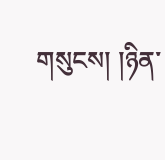གསུངས། །ཉིན་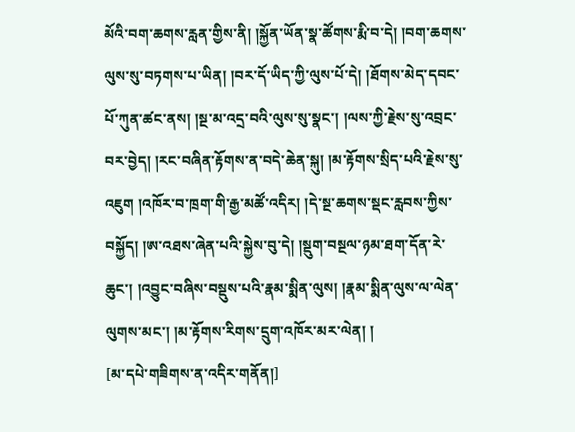མོའི་བག་ཆགས་རླན་གྱིས་ནི། །སྐྱོན་ཡོན་སྣ་ཚོགས་རྨི་བ་དེ། །བག་ཆགས་ལུས་སུ་བཏགས་པ་ཡིན། །བར་དོ་ཡིད་ཀྱི་ལུས་པོ་དེ། །ཐོགས་མེད་དབང་པོ་ཀུན་ཚང་ནས། །སྔ་མ་འདྲ་བའི་ལུས་སུ་སྣང་། །ལས་ཀྱི་རྗེས་སུ་འབྲང་བར་བྱེད། །རང་བཞིན་རྟོགས་ན་བདེ་ཆེན་སྐུ། །མ་རྟོགས་སྲིད་པའི་རྗེས་སུ་འཇུག །འཁོར་བ་ཁྲག་གི་རྒྱ་མཚོ་འདིར། །དེ་སྔ་ཆགས་སྡང་རླབས་ཀྱིས་བསྐྱོད། །ཨ་འཐས་ཞེན་པའི་སྐྱེས་བུ་དེ། །སྡུག་བསྔལ་ཉམ་ཐག་དོན་རེ་ཆུང་། །འབྱུང་བཞིས་བསྡུས་པའི་རྣམ་སྨིན་ལུས། །རྣམ་སྨིན་ལུས་ལ་ལེན་ལུགས་མང་། །མ་རྟོགས་རིགས་དྲུག་འཁོར་མར་ལེན། །
[མ་དཔེ་གཟིགས་ན་འདིར་གནོན།]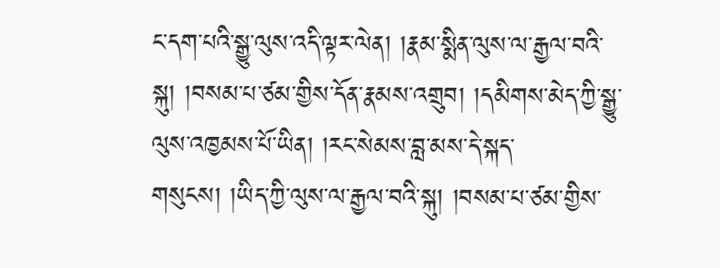ང་དག་པའི་སྒྱུ་ལུས་འདི་ལྟར་ལེན། །རྣམ་སྨིན་ལུས་ལ་རྒྱལ་བའི་སྐུ། །བསམ་པ་ཙམ་གྱིས་དོན་རྣམས་འགྲུབ། །དམིགས་མེད་ཀྱི་སྒྱུ་ལུས་འཁྱམས་པོ་ཡིན། །རང་སེམས་བླ་མས་དེ་སྐད་གསུངས། །ཡིད་ཀྱི་ལུས་ལ་རྒྱལ་བའི་སྐུ། །བསམ་པ་ཙམ་གྱིས་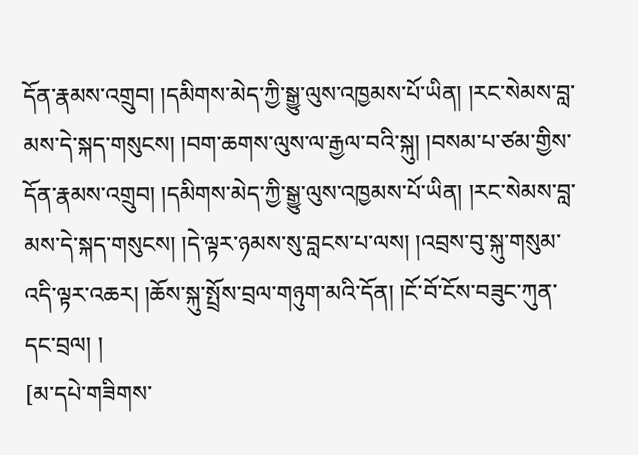དོན་རྣམས་འགྲུབ། །དམིགས་མེད་ཀྱི་སྒྱུ་ལུས་འཁྱམས་པོ་ཡིན། །རང་སེམས་བླ་མས་དེ་སྐད་གསུངས། །བག་ཆགས་ལུས་ལ་རྒྱལ་བའི་སྐུ། །བསམ་པ་ཙམ་གྱིས་དོན་རྣམས་འགྲུབ། །དམིགས་མེད་ཀྱི་སྒྱུ་ལུས་འཁྱམས་པོ་ཡིན། །རང་སེམས་བླ་མས་དེ་སྐད་གསུངས། །དེ་ལྟར་ཉམས་སུ་བླངས་པ་ལས། །འབྲས་བུ་སྐུ་གསུམ་འདི་ལྟར་འཆར། །ཆོས་སྐུ་སྤྲོས་བྲལ་གཉུག་མའི་དོན། །ངོ་བོ་ངོས་བཟུང་ཀུན་དང་བྲལ། །
[མ་དཔེ་གཟིགས་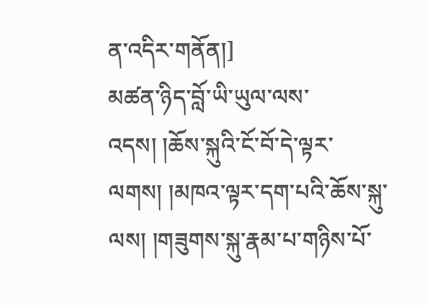ན་འདིར་གནོན།]
མཚན་ཉིད་བློ་ཡི་ཡུལ་ལས་འདས། །ཆོས་སྐུའི་ངོ་བོ་དེ་ལྟར་ལགས། །མཁའ་ལྟར་དག་པའི་ཆོས་སྐུ་ལས། །གཟུགས་སྐུ་རྣམ་པ་གཉིས་པོ་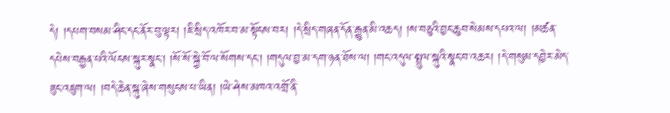དེ། །དཔག་བསམ་ཤིང་དང་ནོར་བུ་ལྟར། །ཇི་སྲིད་འཁོར་བ་མ་སྟོངས་བར། །དེ་སྲིད་གཞན་དོན་རྒྱུན་མི་འཆད། །ས་བཅུའི་བྱང་ཆུབ་སེམས་དཔའ་ལ། །མཚན་དཔེས་བརྒྱན་པའི་ལོངས་སྐུར་སྣང་། །སོ་སོ་སྐྱེ་བོ་ལ་སོགས་དང་། །གདུལ་བྱ་མ་དག་ཉན་ཐོས་ལ། །གང་འདུལ་སྤྲུལ་སྐུའི་སྣང་བ་འཆར། །དེ་གསུམ་དབྱེར་མེད་ཟུང་འཇུག་ལ། །བདེ་ཆེན་སྐུ་ཞེས་གསུངས་པ་ཡིན། །ཡེ་ཤེས་མཁའ་འགྲོ་ནི་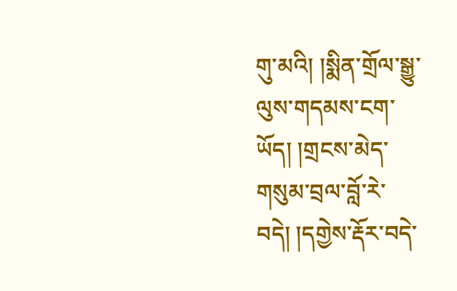གུ་མའི། །སྨིན་གྲོལ་སྒྱུ་ལུས་གདམས་ངག་ཡོད། །གྲངས་མེད་གསུམ་བྲལ་བློ་རེ་བདེ། །དགྱེས་རྡོར་བདེ་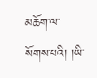མཆོག་ལ་སོགས་པའི། །ཡི་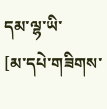དམ་ལྷ་ཡི་
[མ་དཔེ་གཟིགས་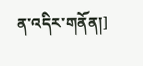ན་འདིར་གནོན།]